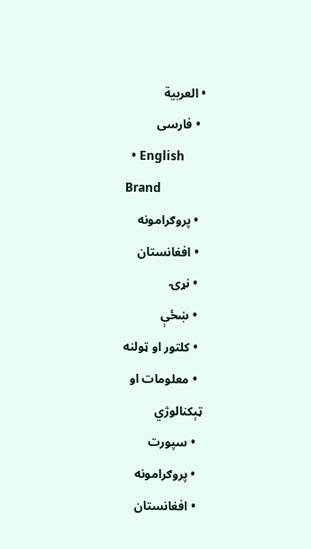• العربية
  • فارسی
  • English
Brand
  • پروګرامونه
  • افغانستان
  • نړۍ
  • ښځې
  • کلتور او ټولنه
  • معلومات او ټېکنالوژي
  • سپورت
  • پروګرامونه
  • افغانستان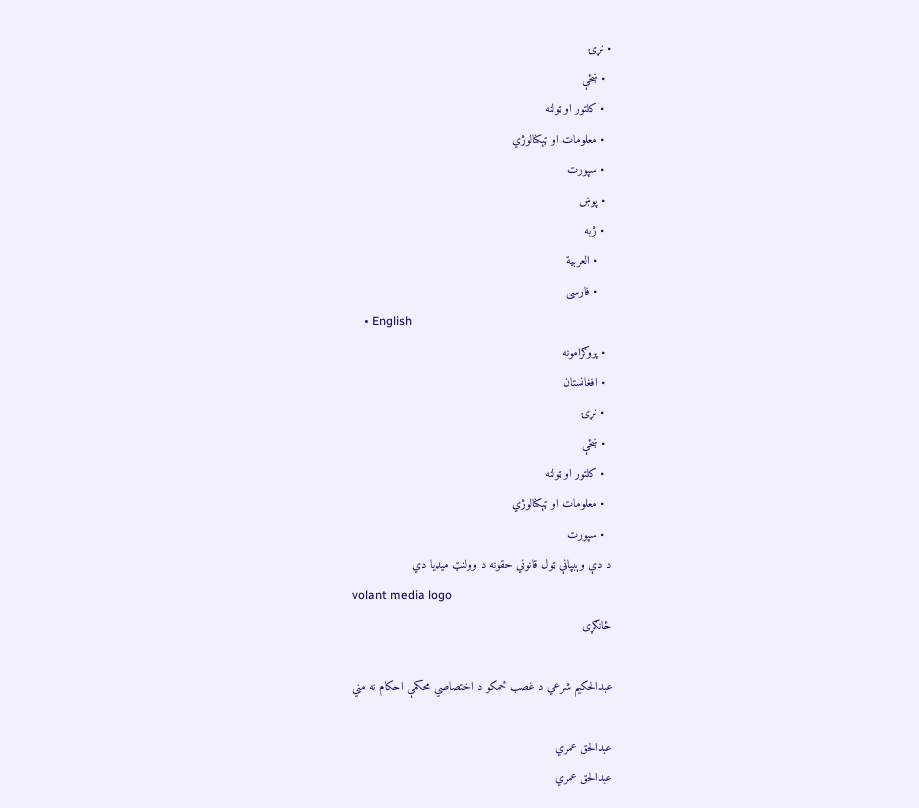• نړۍ
  • ښځې
  • کلتور او ټولنه
  • معلومات او ټېکنالوژي
  • سپورت
  • پوښ
  • ژبه
    • العربية
    • فارسی
    • English
  • پروګرامونه
  • افغانستان
  • نړۍ
  • ښځې
  • کلتور او ټولنه
  • معلومات او ټېکنالوژي
  • سپورت
د دې وېبپاڼې ټول قانوني حقونه د وولنټ میډیا دي
volant media logo
ځانګړی

عبدالحکیم شرعي د غصب ځمکو د اختصاصي محکمې احکام نه مني

عبدالحق عمري
عبدالحق عمري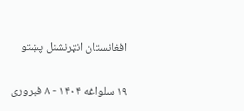افغانستان انټرنشنل پښتو

۱۹ سلواغه ۱۴۰۴ - ۸ فبروری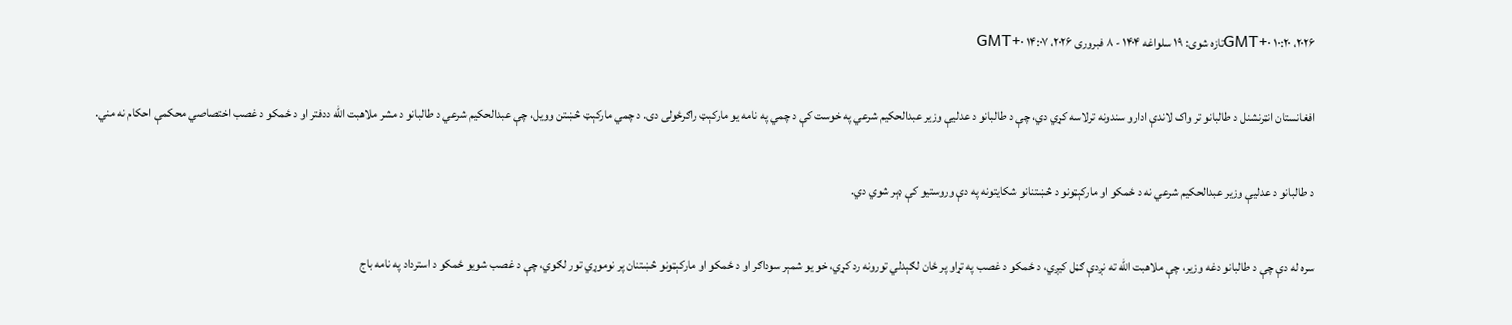۲۰۲۶، ۱۰:۲۰ GMT+۰تازه شوی: ۱۹ سلواغه ۱۴۰۴ - ۸ فبروری ۲۰۲۶، ۱۴:۰۷ GMT+۰

افغانستان انټرنشنل د طالبانو تر واک لاندې ادارو سندونه ترلاسه کړي دي، چې د طالبانو د عدلیې وزیر عبدالحکیم شرعي په خوست کې د چمي په نامه یو مارکېټ راګرځولی دی. د چمي مارکېټ څښتن وویل، چې عبدالحکیم شرعي د طالبانو د مشر ملاهبت الله ددفتر او د ځمکو د غصب اختصاصي محکمې احکام نه مني.

د طالبانو د عدلیې وزیر عبدالحکیم شرعي نه د ځمکو او مارکېټونو د څښتنانو شکایتونه په دې وروستیو کې ډېر شوي دي.

سره له دې چې د طالبانو دغه وزیر، چې ملاهبت الله ته نږدې ګڼل کیږي، د ځمکو د غصب په تړاو پر ځان لګېدلي تورونه رد کړي، خو یو شمېر سوداګر او د ځمکو او مارکېټونو څښتنان پر نوموړي تور لګوي، چې د غصب شویو ځمکو د استرداد په نامه باج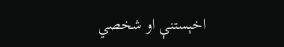اخېستنې او شخصي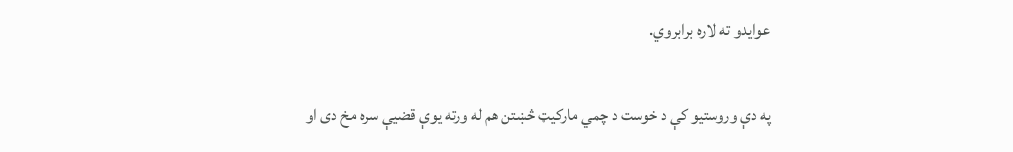عوایدو ته لاره برابروي.

په دې وروستیو کې د خوست د چمي مارکیټ څښتن هم له ورته یوې قضیې سره مخ دی او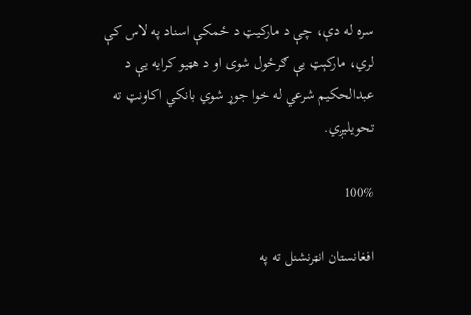سره له دې، چې د مارکیټ د ځمکې اسناد په لاس کې لري، مارکېټ یې ګرځول شوی او د هټیو کرایه یې د عبدالحکیم شرعي له خوا جوړ شوي بانکي اکاونټ ته تحویلیږي.

100%

افغانستان انټرنشنل ته په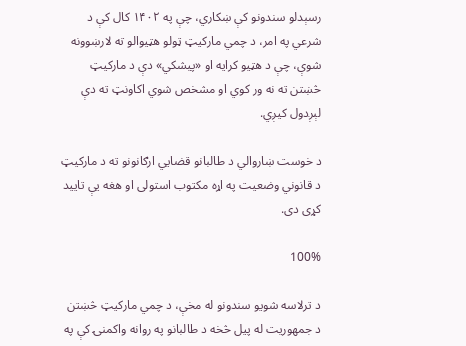رسېدلو سندونو کې ښکاري، چې په ۱۴۰۲ کال کې د شرعي په امر، د چمي مارکیټ ټولو هټیوالو ته لارښوونه شوې، چې د هټیو کرایه او «پیشکي» دې د مارکیټ څښتن ته نه ور کوي او مشخص شوي اکاونټ ته دې لېږدول کیږي.

د خوست ښاروالي د طالبانو قضايي ارګانونو ته د مارکیټ د قانوني وضعیت په اړه مکتوب استولی او هغه یې تایید کړی دی.

100%

د ترلاسه شویو سندونو له مخې، د چمي مارکیټ څښتن د جمهوریت له پیل څخه د طالبانو په روانه واکمنۍ کې په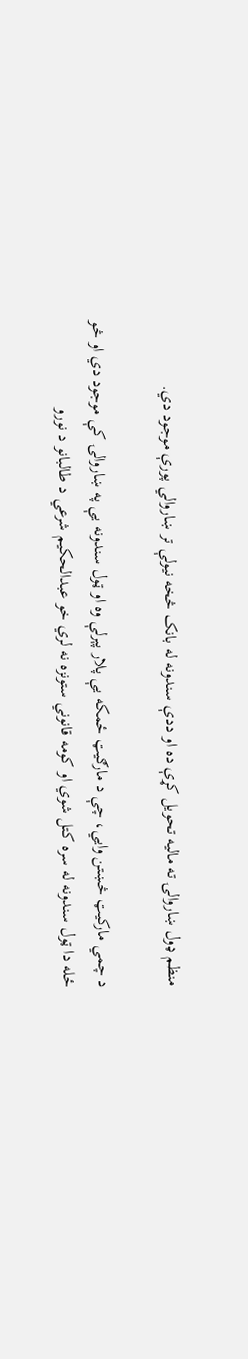منظم ډول ښاروالۍ ته مالیه تحویل کړې ده او ددې سندونه له بانک څخه نیولې تر ښاروالي پورې موجود دي.

د چمي مارکیټ څښتن وايي، چې د مارګیټ ځمکه یې پلار پېرلې وه او ټول سندونه یې په ښاروالۍ کې موجود دي او څو ځله دا ټول سندونه له سره کتل شوي او کومه قانوني ستونزه نه لري خو عبدالحکیم شرعي د طالبانو د نورو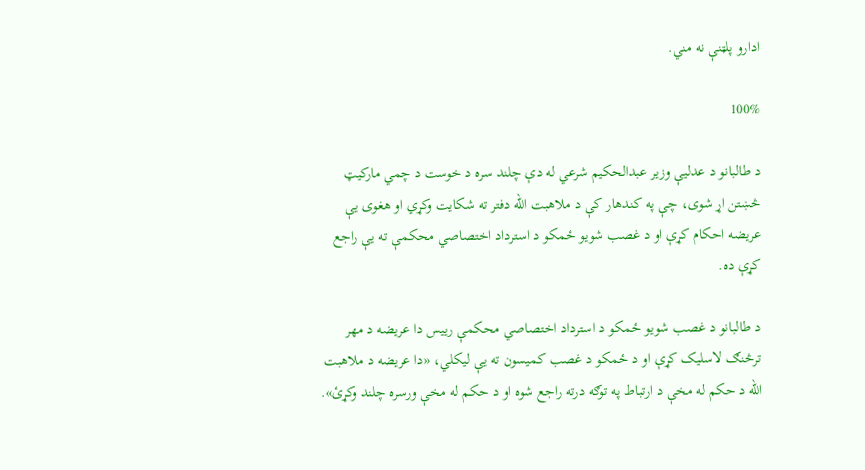ادارو پلټنې نه مني.

100%

د طالبانو د عدلیې وزیر عبدالحکیم شرعي له دې چلند سره د خوست د چمي مارکیټ څښتن اړ شوی، چې په کندهار کې د ملاهبت الله دفتر ته شکایت وکړي او هغوی یې عریضه احکام کړې او د غصب شویو ځمکو د استرداد اختصاصي محکمې ته یې راجع کړې ده.

د طالبانو د غصب شویو ځمکو د استرداد اختصاصي محکمې رییس دا عریضه د مهر ترڅنګ لاسلیک کړې او د ځمکو د غصب کمیسون ته یې لیکلي، «دا عریضه د ملاهبت الله د حکم له مخې د ارتباط په توګه درته راجع شوه او د حکم له مخې ورسره چلند وکړئ».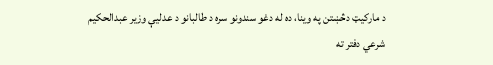د مارکیټ دڅښتن په وینا، ده له دغو سندونو سره د طالبانو د عدلیې وزیر عبدالحکیم شرعي دفتر ته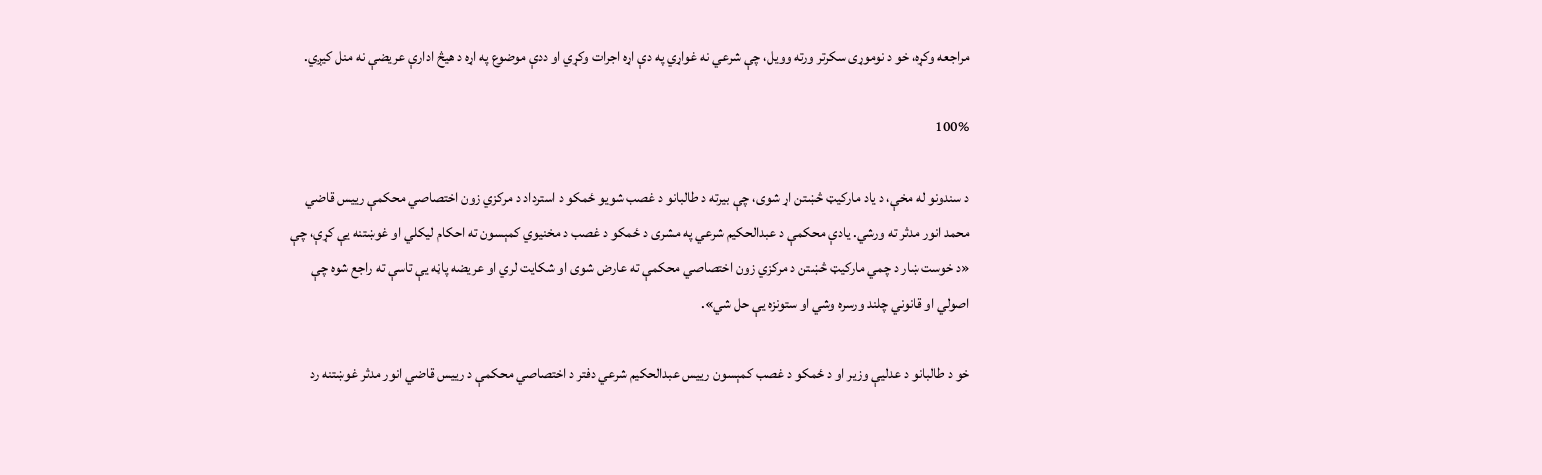مراجعه وکړه، خو د نوموړی سکرتر ورته وویل، چې شرعي نه غواړي په دې اړه اجرات وکړي او ددې موضوع په اړه د هیڅ ادارې عریضې نه منل کیږي.

100%

د سندونو له مخې، د یاد مارکیټ څښتن اړ شوی، چې بیرته د طالبانو د غصب شویو ځمکو د استرداد د مرکزي زون اختصاصي محکمې رییس قاضي محمد انور مدثر ته ورشي. یادې محکمې د عبدالحکیم شرعي په مشری د ځمکو د غصب د مخنیوي کمېسون ته احکام لیکلي او غوښتنه یې کړې، چې «د خوست ښار د چمي مارکیټ څښتن د مرکزي زون اختصاصي محکمې ته عارض شوی او شکایت لري او عریضه پاڼه یې تاسې ته راجع شوه چې اصولي او قانوني چلند ورسره وشي او ستونزه یې حل شي».

خو د طالبانو د عدلیې وزیر او د ځمکو د غصب کمېسون رییس عبدالحکیم شرعي دفتر د اختصاصي محکمې د رییس قاضي انور مدثر غوښتنه رد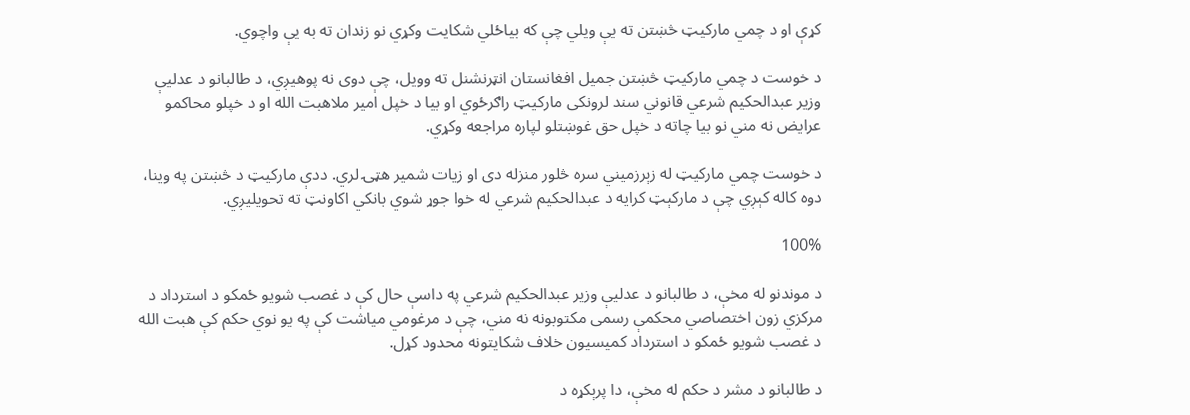کړې او د چمي مارکیټ څښتن ته یې ویلي چې که بیاځلي شکایت وکړي نو زندان ته به یې واچوي.

د خوست د چمي مارکیټ څښتن جمیل افغانستان انټرنشنل ته وویل، چې دوی نه پوهیږي، د طالبانو د عدلیې وزیر عبدالحکیم شرعي قانوني سند لرونکی مارکیټ راګرځوي او بیا د خپل امیر ملاهبت الله او د خپلو محاکمو عرایض نه مني نو بیا چاته د خپل حق غوښتلو لپاره مراجعه وکړي.

د خوست چمي مارکیټ له زېرزمیني سره څلور منزله دی او زیات شمیر هټۍ لري. ددې مارکیټ د څښتن په وینا، دوه کاله کېږي چې د مارکېټ کرایه د عبدالحکیم شرعي له خوا جوړ شوي بانکي اکاونټ ته تحویلیږي.

100%

د موندنو له مخې، د طالبانو د عدلیې وزیر عبدالحکیم شرعي په داسې حال کې د غصب شویو ځمکو د استرداد د مرکزي زون اختصاصي محکمې رسمی مکتوبونه نه مني، چې د مرغومي میاشت کې په یو نوي حکم کې هبت الله د غصب شویو ځمکو د استرداد کمیسیون خلاف شکایتونه محدود کړل.

د طالبانو د مشر د حکم له مخې، دا پرېکړه د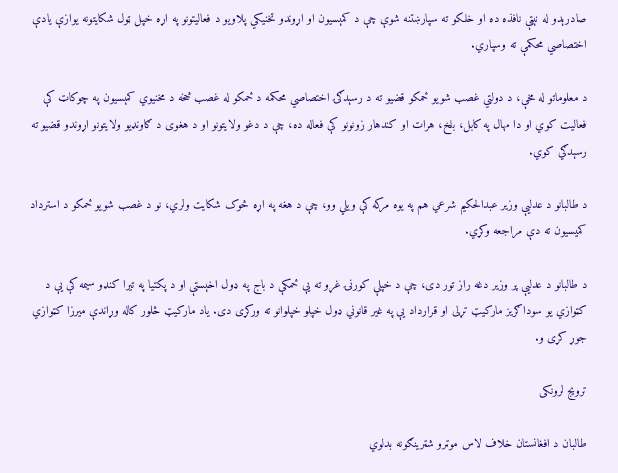صادرېدو له نېټې نافذه ده او خلکو ته سپارښتنه شوې چې د کمېسیون او اړوندو تخنیکي پلاویو د فعالیتونو په اړه خپل ټول شکایتونه یوازې یادې اختصاصي محکمې ته وسپاري.

د معلوماتو له مخې، د دولتي غصب شويو ځمکو قضيو ته د رسېدګۍ اختصاصي محکمه د ځمکو له غصب څخه د مخنیوي کمېسیون په چوکاټ کې فعالیت کوي او دا مهال په کابل، بلخ، هرات او کندهار زونونو کې فعاله ده، چې د دغو ولایتونو او د هغوی د ګاونډیو ولایتونو اړوندو قضيو ته رسېدګي کوي.

د طالبانو د عدلیې وزیر عبدالحکیم شرعي هم په یوه مرکه کې ویلي وو، چې د هغه په اړه څوک شکایت ولري، نو د غصب شویو ځمکو د استرداد کمیسیون ته دې مراجعه وکړي.

د طالبانو د عدلیې پر وزیر دغه راز تور دی، چې د خپلې کورنۍ غړو ته یې ځمکې د باج په ډول اخېستې او د پکتیا په تیرا کنډو سیمه کې یې د کټوازي یو سوداګریز مارکیټ تړلی او قرارداد یې په غیر قانوني ډول خپلو خپلوانو ته ورکړی دی. یاد مارکیټ څلور کاله وړاندې میرزا کټوازي جوړ کړی و.

ترویج لرونکی

طالبان د افغانستان خلاف لاس موټرو شټرینګونه بدلوي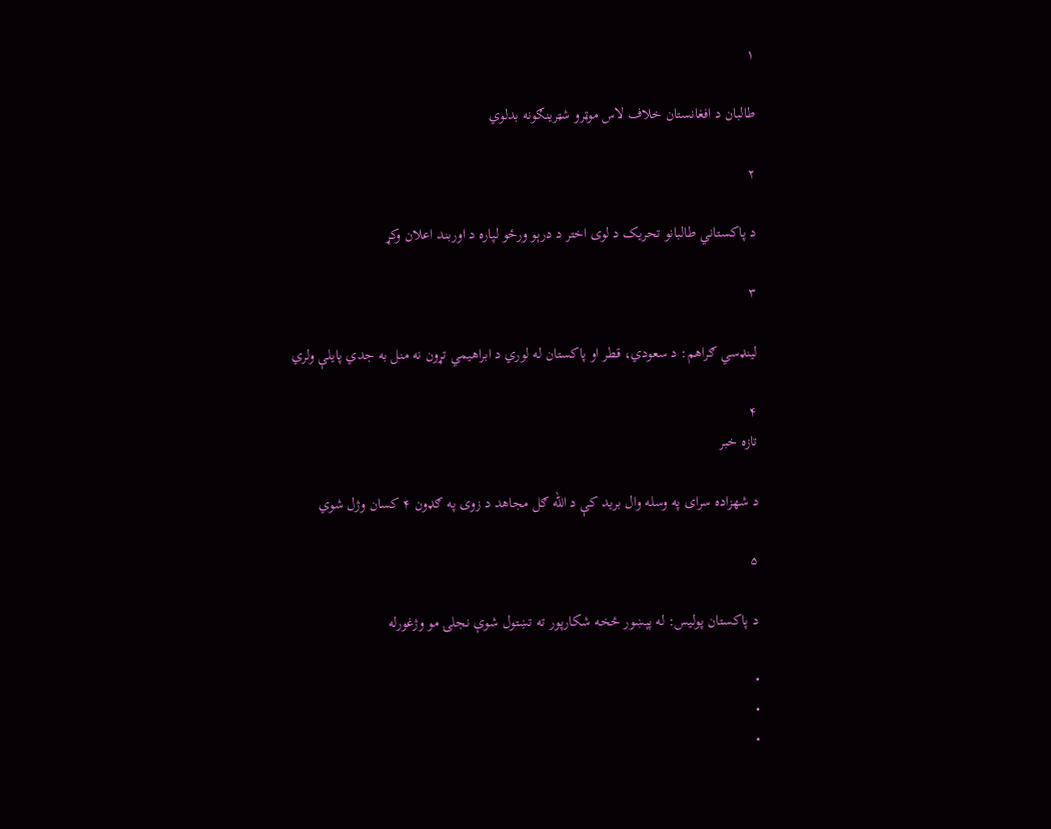۱

طالبان د افغانستان خلاف لاس موټرو شټرینګونه بدلوي

۲

د پاکستاني طالبانو تحریک د لوی اختر د درېو ورځو لپاره د اوربند اعلان وکړ

۳

لينډسي ګراهم: د سعودي، قطر او پاکستان له لوري د ابراهیمي تړون نه منل به جدي پایلې ولري

۴
تازه خبر

د شهزاده سرای په وسله وال برید کې د الله ګل مجاهد د زوی په ګډون ۴ کسان وژل شوي

۵

د پاکستان پولیس: له پېښور څخه شکارپور ته تښتول شوې نجلۍ مو وژغورله

•
•
•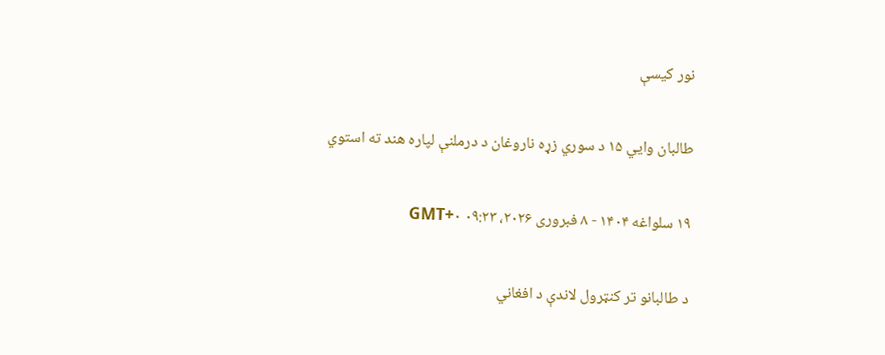نور کیسې

طالبان وایي ۱۵ د سوري زړه ناروغان د درملنې لپاره هند ته استوي

۱۹ سلواغه ۱۴۰۴ - ۸ فبروری ۲۰۲۶، ۰۹:۲۳ GMT+۰

د طالبانو تر کنټرول لاندې د افغاني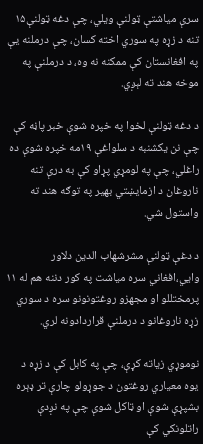سرې میاشتې ټولنې ویلي، چې دغه ټولنې۱۵ تنه د زړه په سوري اخته کسان، چې درملنه یې په افغانستان کې ممکنه نه وه، د درملنې په موخه هند ته لېږي.

د دغه ټولنې لخوا په خپره شوې خبر پاڼه کې چې نن یکشنبه د سلواغې ۱۹مه خپره شوې ده راغلي، چې په لومړي پړاو کې به درې تنه ناروغان د ازمایښتي بهیر په توګه هند ته واستول شي.

د دغې ټولنې مشرشهاب الدین دلاور وایي،افغاني سره میاشت په کور دننه هم له ۱۱ پرمختللو او مجهزو روغتونونو سره د سوري زړه ناروغانو د درملنې قراردادونه لري.

نوموړي زیاته کړې، چې په کابل کې د زړه د یوه معیاري روغتون د جوړولو چارې تر ډېره بشپړې شوې او ټاکل شوې چې په نږدې راتلونکي کې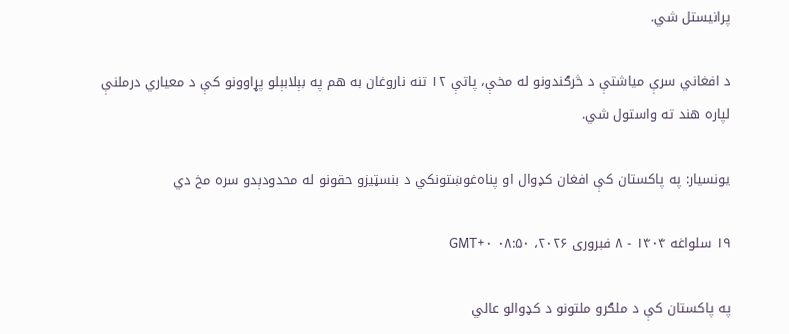پرانیستل شي.

د افغاني سرې میاشتې د څرګندونو له مخې، پاتې ۱۲ تنه ناروغان به هم په بېلابېلو پړاوونو کې د معیاري درملنې لپاره هند ته واستول شي.

یونسیار: په پاکستان کې افغان کډوال او پناه‌غوښتونکي د بنسټيزو حقونو له محدودېدو سره مخ دي

۱۹ سلواغه ۱۴۰۴ - ۸ فبروری ۲۰۲۶، ۰۸:۵۰ GMT+۰

په پاکستان کې د ملګرو ملتونو د کډوالو عالي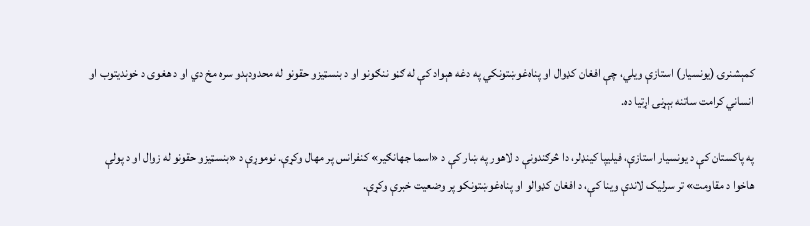کمېشنرۍ (یونسیار) استازې ویلي، چې افغان کډوال او پناه‌غوښتونکي په دغه هېواد کې له ګڼو ننګونو او د بنسټیزو حقونو له محدودېدو سره مخ دي او د هغوی د خوندیتوب او انساني کرامت ساتنه بېړنۍ اړتیا ده.

په پاکستان کې د یونسیار استازې، فیلیپا کینډلر، دا څرګندونې د لاهور په ښار کې د «اسما جهانګیر» کنفرانس پر مهال وکړې. نوموړې د «بنسټیزو حقونو له زوال او د پولې هاخوا د مقاومت» تر سرلیک لاندې وینا کې، د افغان کډوالو او پناه‌غوښتونکو پر وضعیت خبرې وکړې.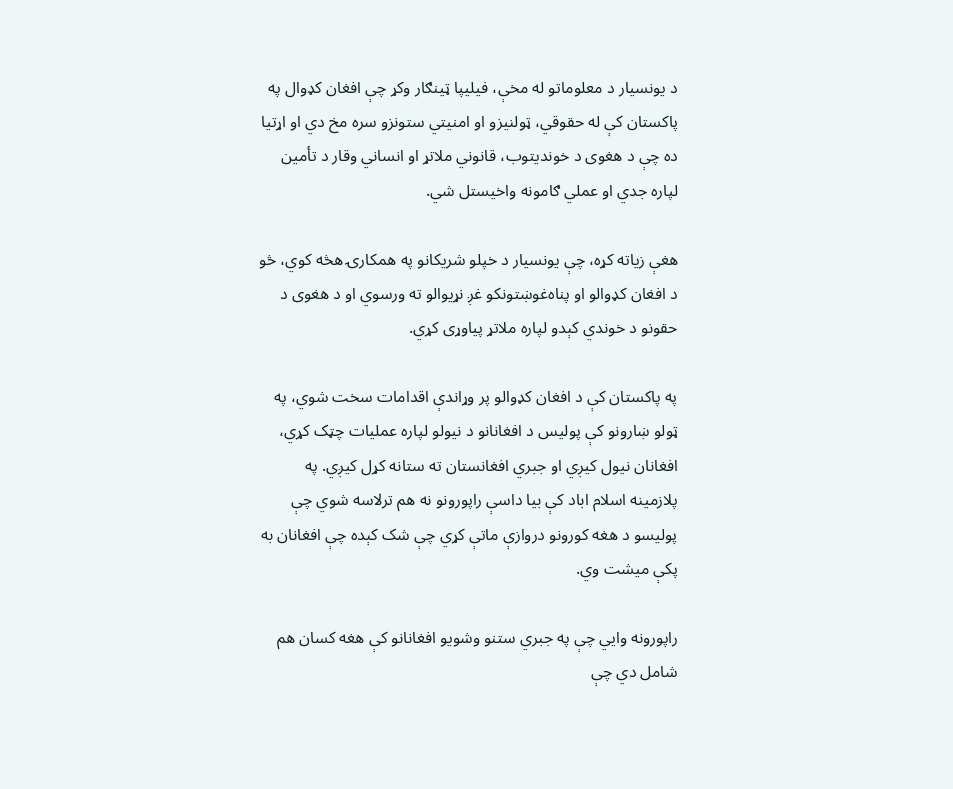د یونسیار د معلوماتو له مخې، فیلیپا ټینګار وکړ چې افغان کډوال په پاکستان کې له حقوقي، ټولنیزو او امنیتي ستونزو سره مخ دي او اړتیا ده چې د هغوی د خوندیتوب، قانوني ملاتړ او انساني وقار د تأمین لپاره جدي او عملي ګامونه واخیستل شي.

هغې زیاته کړه، چې یونسیار د خپلو شریکانو په همکارۍ هڅه کوي، څو د افغان کډوالو او پناه‌غوښتونکو غږ نړیوالو ته ورسوي او د هغوی د حقونو د خوندي کېدو لپاره ملاتړ پیاوړی کړي.

په پاکستان کې د افغان کډوالو پر وړاندې اقدامات سخت شوي، په ټولو ښارونو کې پولیس د افغانانو د نیولو لپاره عملیات چټک کړي، افغانان نیول کیږي او جبري افغانستان ته ستانه کړل کیږي. په پلازمینه اسلام اباد کې بیا داسې راپورونو نه هم ترلاسه شوي چې پولیسو د هغه کورونو دروازې ماتې کړي چې شک کېده چې افغانان به پکې میشت وي.

راپورونه وایي چې په جبري ستنو وشویو افغانانو کې هغه کسان هم شامل دي چې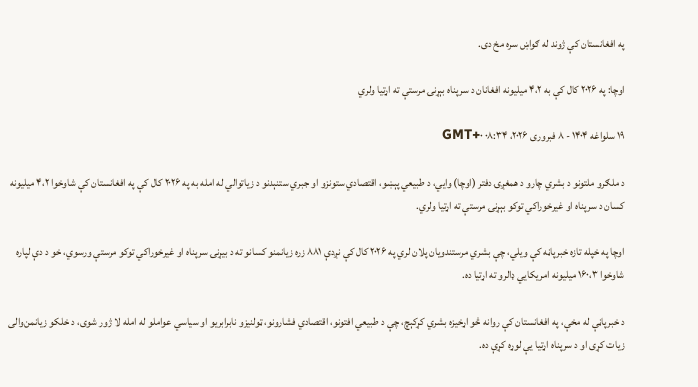په افغانستان کې ژوند له ګواښ سره مخ دی.

اوچا: په ۲۰۲۶ کال کې به ۴،۲ میلیونه افغانان د سرپناه بېړنۍ مرستې ته اړتیا ولري

۱۹ سلواغه ۱۴۰۴ - ۸ فبروری ۲۰۲۶، ۰۸:۳۴ GMT+۰

د ملګرو ملتونو د بشري چارو د همغږۍ دفتر (اوچا) وايي، د طبیعي پېښو، اقتصادي ستونزو او جبري ستنېدنو د زیاتوالي له امله به په ۲۰۲۶ کال کې په افغانستان کې شاوخوا ۴،۲ میلیونه کسان د سرپناه او غیرخوراکي توکو بېړنۍ مرستې ته اړتیا ولري.

اوچا په خپله تازه خبرپاڼه کې ویلي، چې بشري مرستندویان پلان لري په ۲۰۲۶ کال کې نږدې ۸۸۱ زره زیانمنو کسانو ته د بیړنۍ سرپناه او غیرخوراکي توکو مرستې ورسوي، خو د دې لپاره شاوخوا ۱۶۰،۳ میلیونه امریکايي ډالرو ته اړتیا ده.

د خبرپاڼې له مخې، په افغانستان کې روانه څو اړخیزه بشري کړکېچ، چې د طبیعي افتونو، اقتصادي فشارونو، ټولنیزو نابرابریو او سیاسي عواملو له امله لا ژور شوی، د خلکو زیانمن‌والی زیات کړی او د سرپناه اړتیا یې لوړه کړې ده.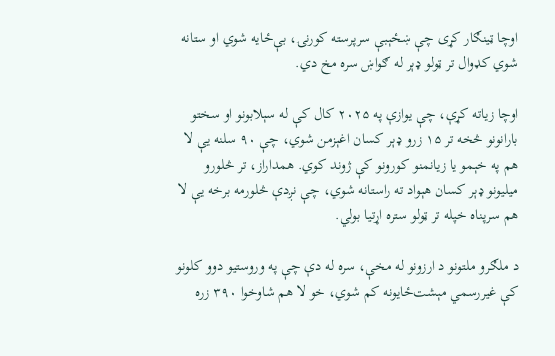اوچا ټینګار کړی چې ښځېبې سرپرسته کورنۍ، بې‌ځایه شوي او ستانه شوي کډوال تر ټولو ډېر له ګواښ سره مخ دي.

اوچا زیاته کړې، چې یوازې په ۲۰۲۵ کال کې له سېلابونو او سختو بارانونو څخه تر ۱۵ زرو ډېر کسان اغېزمن شوي، چې ۹۰ سلنه یې لا هم په خېمو یا زیانمنو کورونو کې ژوند کوي. همداراز، تر څلورو میلیونو ډېر کسان هېواد ته راستانه شوي، چې نږدې څلورمه برخه یې لا هم سرپناه خپله تر ټولو ستره اړتیا بولي.

د ملګرو ملتونو د ارزونو له مخې، سره له دې چې په وروستیو دوو کلونو کې غیررسمي مېشت‌ځایونه کم شوي، خو لا هم شاوخوا ۳۹۰ زره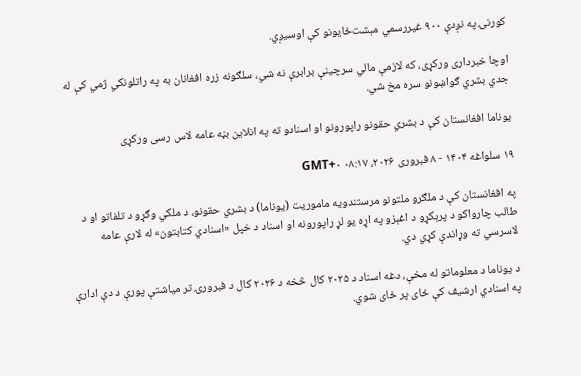کورنۍ په نږدې ۹۰۰ غیررسمي مېشت‌ځایونو کې اوسیږي.

اوچا خبرداری ورکړی، که لازمې مالي سرچینې برابرې نه شي، سلګونه زره افغانان به په راتلونکي ژمي کې له جدي بشري ګواښونو سره مخ شي.

یوناما افغانستان کې د بشري حقونو راپورونو او اسنادو ته په انلاین بڼه عامه لاس رسی ورکړی

۱۹ سلواغه ۱۴۰۴ - ۸ فبروری ۲۰۲۶، ۰۸:۱۷ GMT+۰

په افغانستان کې د ملګرو ملتونو مرستندویه ماموریت (یوناما) د بشري حقونو، د ملکي وګړو د تلفاتو او د طالب چارواکو د پرېکړو د اغېزو په اړه یو لړ راپورونه او اسناد د خپل «اسنادي کتابتون» له لارې عامه لاسرسي ته وړاندې کړي دي.

د یوناما د معلوماتو له مخې، دغه اسناد د ۲۰۲۵ کال څخه د ۲۰۲۶ کال د فبرورۍ تر میاشتې پورې د دې ادارې په اسنادي ارشیف کې ځای پر ځای شوي.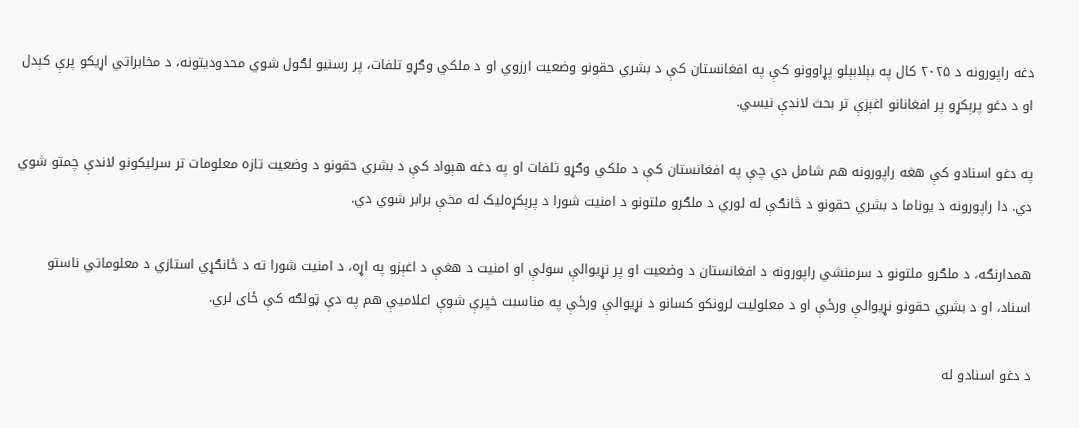دغه راپورونه د ۲۰۲۵ کال په بېلابېلو پړاوونو کې په افغانستان کې د بشري حقونو وضعیت ارزوي او د ملکي وګړو تلفات، پر رسنیو لګول شوي محدودیتونه، د مخابراتي اړیکو پرې کېدل او د دغو پرېکړو پر افغانانو اغېزې تر بحث لاندې نیسي.

په دغو اسنادو کې هغه راپورونه هم شامل دي چې په افغانستان کې د ملکي وګړو تلفات او په دغه هېواد کې د بشري حقونو د وضعیت تازه معلومات تر سرلیکونو لاندې چمتو شوي دي. دا راپورونه د یوناما د بشري حقونو د څانګې له لوري د ملګرو ملتونو د امنیت شورا د پرېکړه‌لیک له مخې برابر شوي دي.

همدارنګه، د ملګرو ملتونو د سرمنشي راپورونه د افغانستان د وضعیت او پر نړیوالې سولې او امنیت د هغې د اغېزو په اړه، د امنیت شورا ته د ځانګړي استازي د معلوماتي ناستو اسناد، او د بشري حقونو نړیوالې ورځې او د معلولیت لرونکو کسانو د نړیوالې ورځې په مناسبت خپرې شوې اعلامیې هم په دې ټولګه کې ځای لري.

د دغو اسنادو له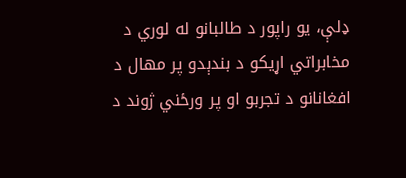ډلې، یو راپور د طالبانو له لوري د مخابراتي اړیکو د بندېدو پر مهال د افغانانو د تجربو او پر ورځني ژوند د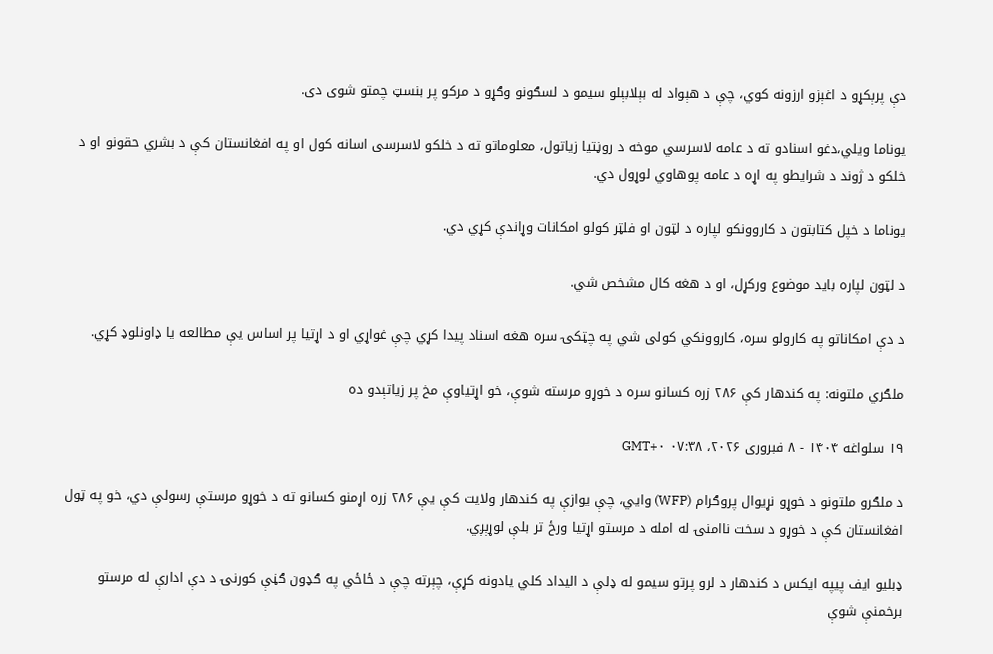دې پرېکړو د اغېزو ارزونه کوي، چې د هېواد له بېلابېلو سیمو د لسګونو وګړو د مرکو پر بنسټ چمتو شوی دی.

یوناما ویلي،دغو اسنادو ته د عامه لاسرسي موخه د روڼتیا زیاتول، معلوماتو ته د خلکو لاسرسی اسانه کول او په افغانستان کې د بشري حقونو او د خلکو د ژوند د شرایطو په اړه د عامه پوهاوي لوړول دي.

یوناما د خپل کتابتون د کاروونکو لپاره د لټون او فلټر کولو امکانات وړاندې کړي دي.

د لټون لپاره باید موضوع ورکړل، او د هغه کال مشخص شي.

د دې امکاناتو په کارولو سره، کاروونکي کولی شي په چټکۍ سره هغه اسناد پیدا کړي چې غواړي او د اړتیا پر اساس یې مطالعه یا ډاونلوډ کړي.

ملګري ملتونه: په کندهار کې ۲۸۶ زره کسانو سره د خوړو مرسته شوې، خو اړتیاوې مخ پر زیاتېدو ده

۱۹ سلواغه ۱۴۰۴ - ۸ فبروری ۲۰۲۶، ۰۷:۳۸ GMT+۰

د ملګرو ملتونو د خوړو نړیوال پروګرام (WFP) وایي، چې یوازې په کندهار ولایت کې یې ۲۸۶ زره اړمنو کسانو ته د خوړو مرستې رسولې دي، خو په ټول افغانستان کې د خوړو د سخت ناامنۍ له امله د مرستو اړتیا ورځ تر بلې لوړېږي.

ډبلیو ایف پيپه ایکس د کندهار د لرو پرتو سیمو له ډلې د الیداد کلي یادونه کړې، چېرته چې د ځاځي په ګډون ګڼې کورنۍ د دې ادارې له مرستو برخمنې شوې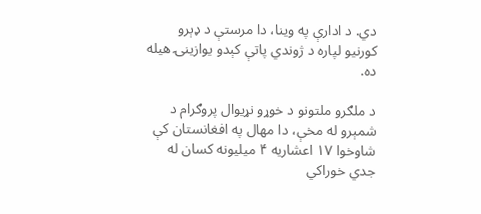دي. د ادارې په وینا، دا مرستې د ډېرو کورنیو لپاره د ژوندي پاتې کېدو یوازینۍ هیله ده.

د ملګرو ملتونو د خوړو نړیوال پروګرام د شمېرو له مخې، دا مهال په افغانستان کې شاوخوا ۱۷ اعشاریه ۴ میلیونه کسان له جدي خوراکي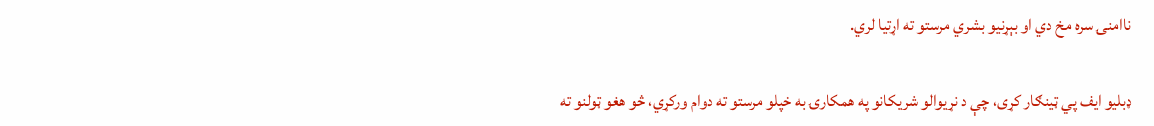ناامنۍ سره مخ دي او بېړنیو بشري مرستو ته اړتیا لري.

ډبلیو ایف پي ټینګار کړی، چې د نړیوالو شریکانو په همکارۍ به خپلو مرستو ته دوام ورکړي، څو هغو ټولنو ته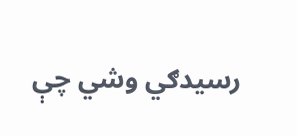رسیدګي وشي چې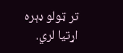تر ټولو ډېره اړتیا لري.